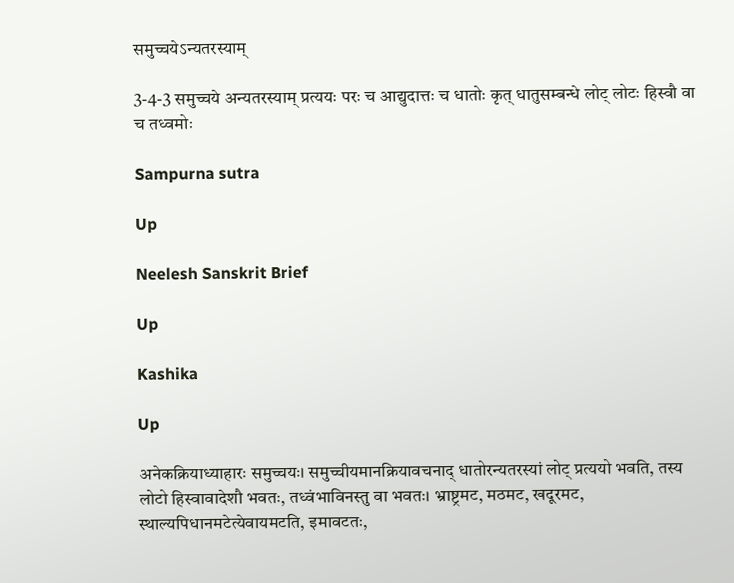समुच्चयेऽन्यतरस्याम्

3-4-3 समुच्चये अन्यतरस्याम् प्रत्ययः परः च आद्युदात्तः च धातोः कृत् धातुसम्बन्धे लोट् लोटः हिस्वौ वा च तध्वमोः

Sampurna sutra

Up

Neelesh Sanskrit Brief

Up

Kashika

Up

अनेकक्रियाध्याहारः समुच्चयः। समुच्चीयमानक्रियावचनाद् धातोरन्यतरस्यां लोट् प्रत्ययो भवति, तस्य लोटो हिस्वावादेशौ भवतः, तध्वंभाविनस्तु वा भवतः। भ्राष्ट्रमट, मठमट, खदूरमट, स्थाल्यपिधानमटेत्येवायमटति, इमावटतः,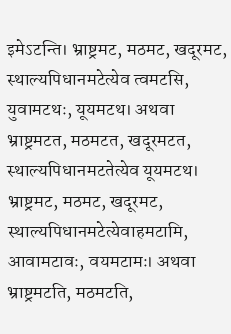इमेऽटन्ति। भ्राष्ट्रमट, मठमट, खदूरमट, स्थाल्यपिधानमटेत्येव त्वमटसि, युवामटथः, यूयमटथ। अथवा भ्राष्ट्रमटत, मठमटत, खदूरमटत, स्थाल्यपिधानमटतेत्येव यूयमटथ। भ्राष्ट्रमट, मठमट, खदूरमट, स्थाल्यपिधानमटेत्येवाहमटामि, आवामटावः, वयमटामः। अथवा भ्राष्ट्रमटति, मठमटति,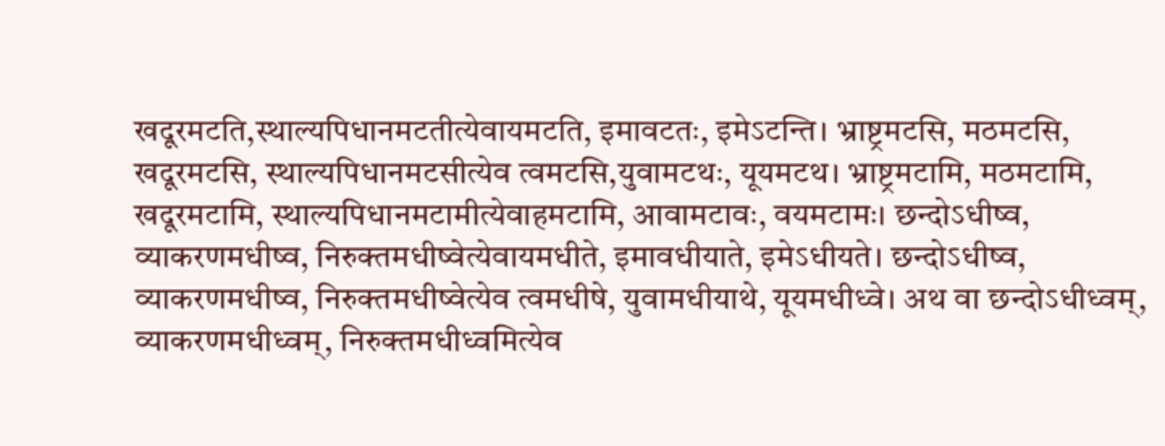खदूरमटति,स्थाल्यपिधानमटतीत्येवायमटति, इमावटतः, इमेऽटन्ति। भ्राष्ट्रमटसि, मठमटसि, खदूरमटसि, स्थाल्यपिधानमटसीत्येव त्वमटसि,युवामटथः, यूयमटथ। भ्राष्ट्रमटामि, मठमटामि, खदूरमटामि, स्थाल्यपिधानमटामीत्येवाहमटामि, आवामटावः, वयमटामः। छन्दोऽधीष्व, व्याकरणमधीष्व, निरुक्तमधीष्वेत्येवायमधीते, इमावधीयाते, इमेऽधीयते। छन्दोऽधीष्व, व्याकरणमधीष्व, निरुक्तमधीष्वेत्येव त्वमधीषे, युवामधीयाथे, यूयमधीध्वे। अथ वा छन्दोऽधीध्वम्, व्याकरणमधीध्वम्, निरुक्तमधीध्वमित्येव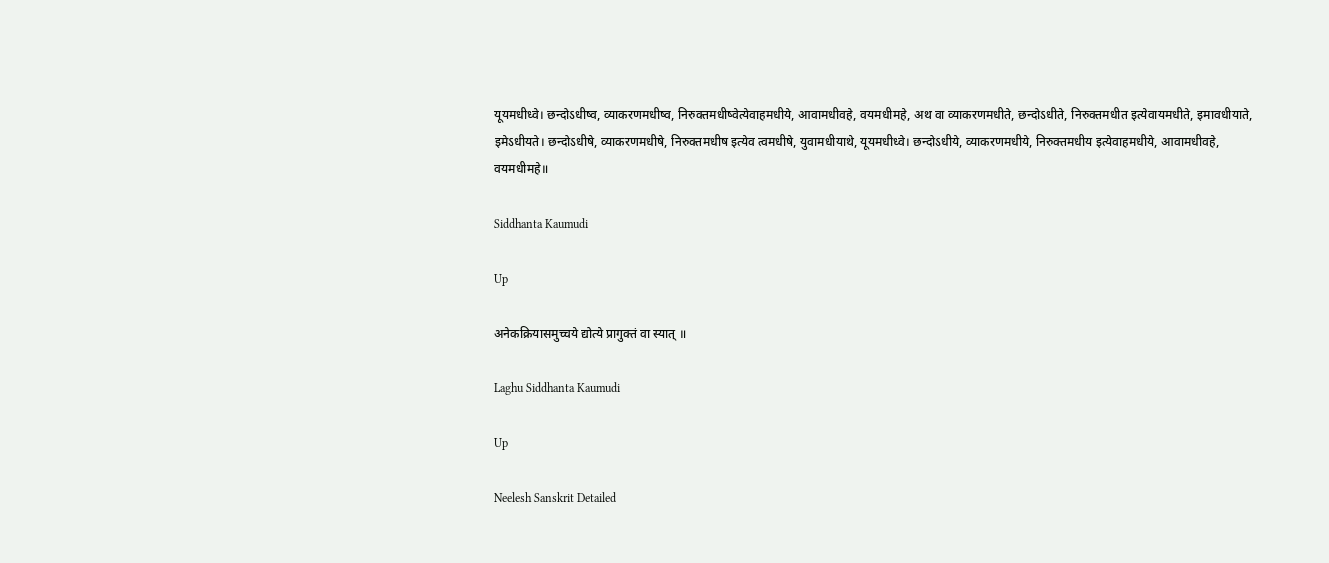यूयमधीध्वे। छन्दोऽधीष्व, व्याकरणमधीष्व, निरुक्तमधीष्वेत्येवाहमधीये, आवामधीवहे, वयमधीमहे, अथ वा व्याकरणमधीते, छन्दोऽधीते, निरुक्तमधीत इत्येवायमधीते, इमावधीयाते, इमेऽधीयते। छन्दोऽधीषे, व्याकरणमधीषे, निरुक्तमधीष इत्येव त्वमधीषे, युवामधीयाथे, यूयमधीध्वे। छन्दोऽधीये, व्याकरणमधीये, निरुक्तमधीय इत्येवाहमधीये, आवामधीवहे, वयमधीमहे॥

Siddhanta Kaumudi

Up

अनेकक्रियासमुच्चये द्योत्ये प्रागुक्तं वा स्यात् ॥

Laghu Siddhanta Kaumudi

Up

Neelesh Sanskrit Detailed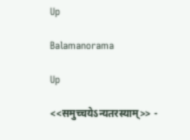Up

Balamanorama

Up

<<समुच्चयेऽन्यतरस्याम्>> -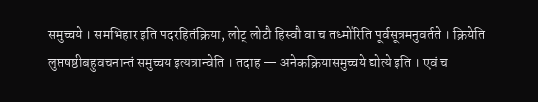समुच्चये । समभिहार इति पदरहितंक्रिया, लोट् लोटौ हिस्वौ वा च तध्मो॑रिति पूर्वसूत्रमनुवर्तते । क्रियेति लुप्तषष्ठीबहुवचनान्तं समुच्चय इत्यत्रान्वेति । तदाह — अनेकक्रियासमुच्चये द्योत्ये इति । एवं च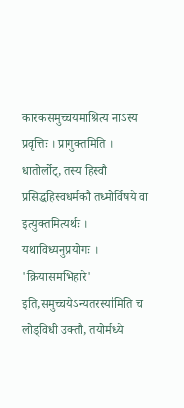कारकसमुच्चयमाश्रित्य नाऽस्य प्रवृत्तिः । प्रागुक्तमिति । धातोर्लोट्, तस्य हिस्वौ प्रसिद्धहिस्वधर्मकौ तध्मोर्विषये वा इत्युक्तमित्यर्थः । यथाविध्यनुप्रयोगः । 'क्रियासमभिहारे' इति,समुच्चयेऽन्यतरस्या॑मिति च लोड्विधी उक्तौ, तयोर्मध्ये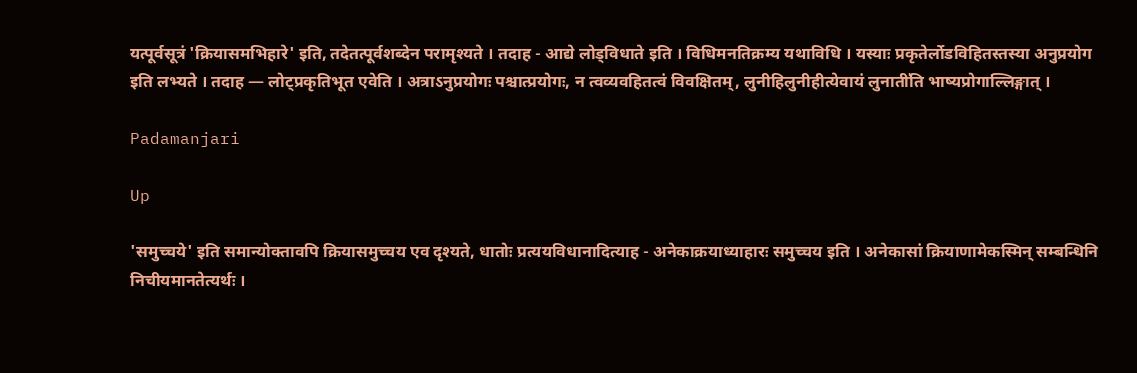यत्पूर्वसूत्रं 'क्रियासमभिहारे' इति, तदेतत्पूर्वशब्देन परामृश्यते । तदाह - आद्ये लोड्विधाते इति । विधिमनतिक्रम्य यथाविधि । यस्याः प्रकृतेर्लोडविहितस्तस्या अनुप्रयोग इति लभ्यते । तदाह — लोट्प्रकृतिभूत एवेति । अत्राऽनुप्रयोगः पश्चात्प्रयोगः, न त्वव्यवहितत्वं विवक्षितम्, लुनीहिलुनीहीत्येवायं लुनाती॑ति भाष्यप्रोगाल्लिङ्गात् ।

Padamanjari

Up

'समुच्चये' इति समान्योक्तावपि क्रियासमुच्चय एव दृश्यते, धातोः प्रत्ययविधानादित्याह - अनेकाक्रयाध्याहारः समुच्चय इति । अनेकासां क्रियाणामेकस्मिन् सम्बन्धिनि निचीयमानतेत्यर्थः ।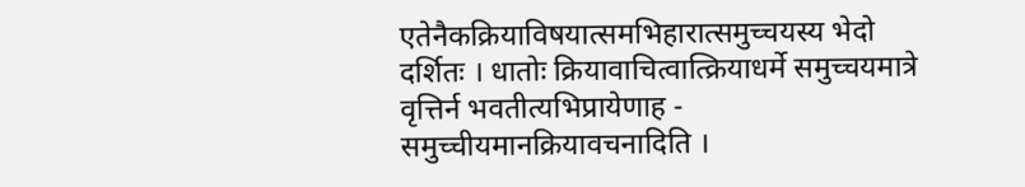एतेनैकक्रियाविषयात्समभिहारात्समुच्चयस्य भेदो दर्शितः । धातोः क्रियावाचित्वात्क्रियाधर्मे समुच्चयमात्रे वृत्तिर्न भवतीत्यभिप्रायेणाह - समुच्चीयमानक्रियावचनादिति ।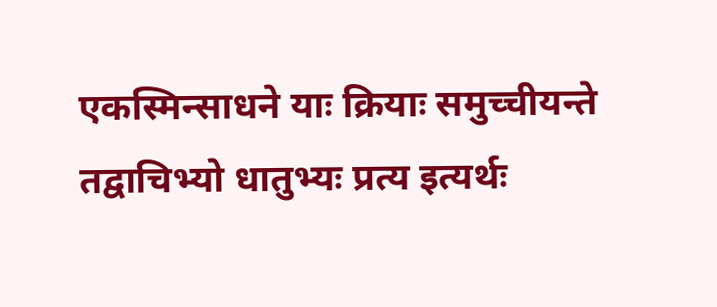एकस्मिन्साधने याः क्रियाः समुच्चीयन्ते तद्वाचिभ्यो धातुभ्यः प्रत्य इत्यर्थः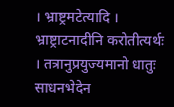। भ्राष्ट्रमटेत्यादि । भ्राष्ट्राटनादीनि करोतीत्यर्थः । तत्रानुप्रयुज्यमानो धातुः साधनभेदेन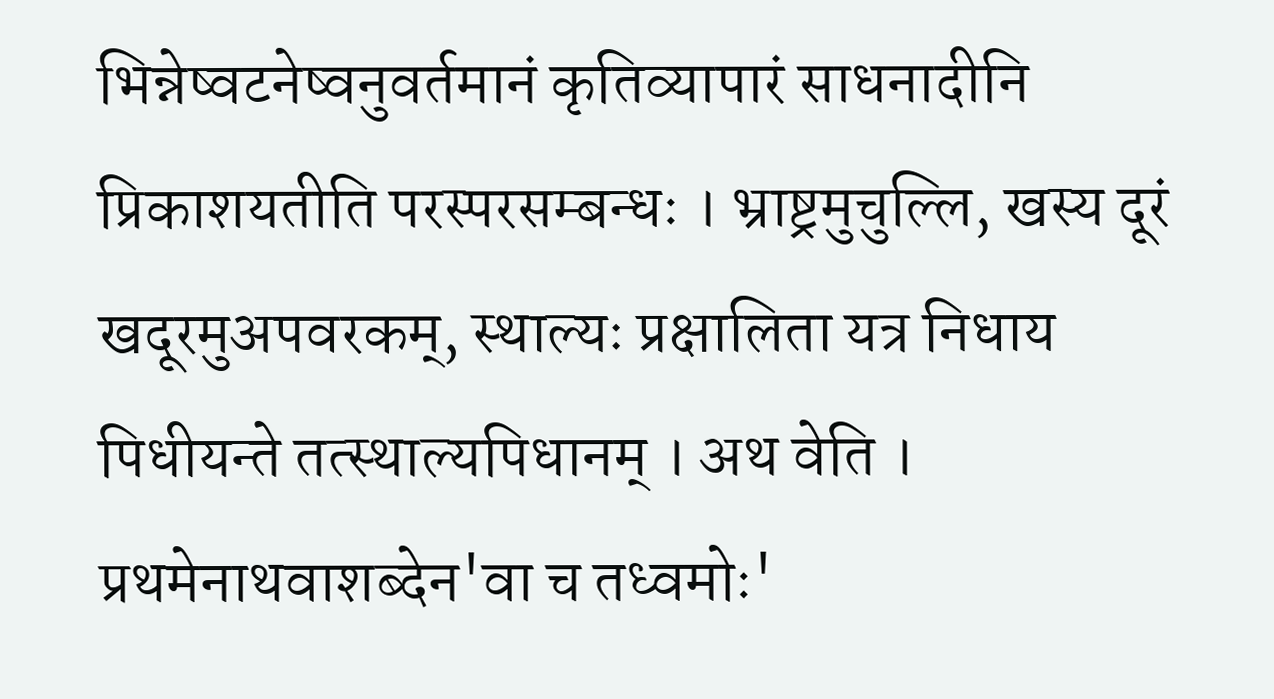भिन्नेष्वटनेष्वनुवर्तमानं कृतिव्यापारं साधनादीनि प्रिकाशयतीति परस्परसम्बन्धः । भ्राष्ट्रमुचुल्लि, खस्य दूरं खदूरमुअपवरकम्, स्थाल्यः प्रक्षालिता यत्र निधाय पिधीयन्ते तत्स्थाल्यपिधानम् । अथ वेति । प्रथमेनाथवाशब्देन'वा च तध्वमोः'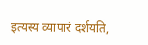इत्यस्य व्यापारं दर्शयति,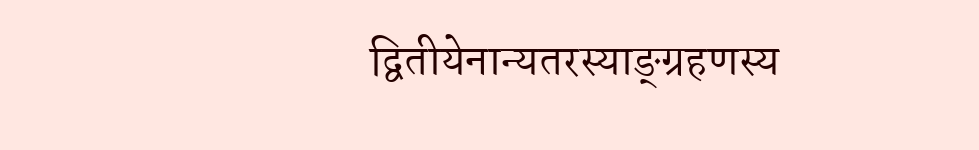द्वितीयेनान्यतरस्याङ्ग्रहणस्य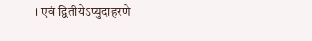। एवं द्वितीयेऽप्युदाहरणे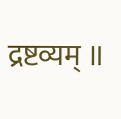द्रष्टव्यम् ॥